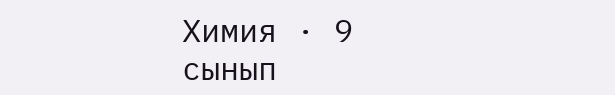Химия · 9 сынып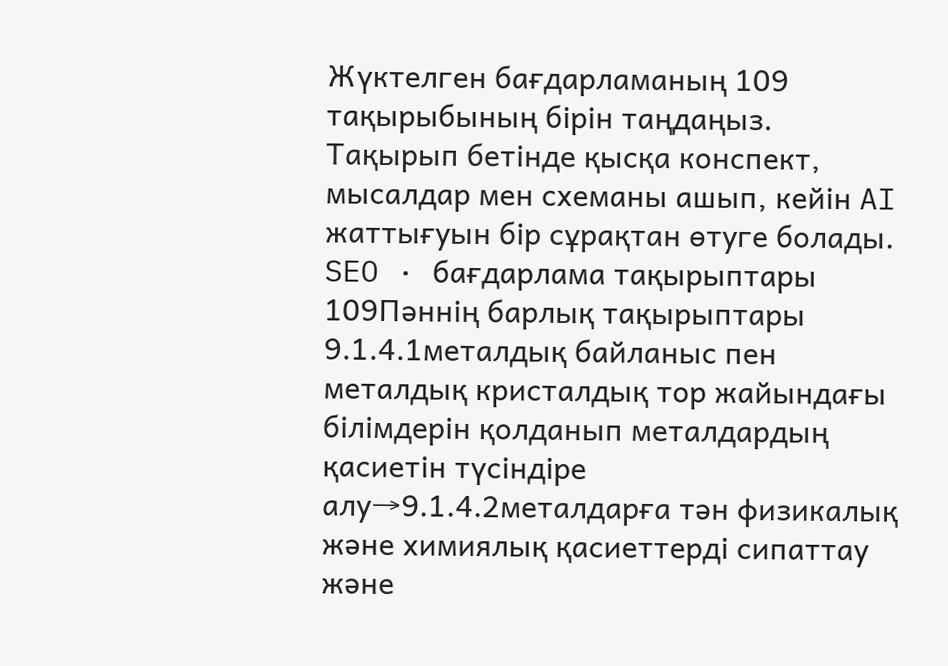Жүктелген бағдарламаның 109 тақырыбының бірін таңдаңыз. Тақырып бетінде қысқа конспект, мысалдар мен схеманы ашып, кейін AI жаттығуын бір сұрақтан өтуге болады.
SEO · бағдарлама тақырыптары
109Пәннің барлық тақырыптары
9.1.4.1металдық байланыс пен металдық кристалдық тор жайындағы білімдерін қолданып металдардың қасиетін түсіндіре алу→9.1.4.2металдарға тән физикалық және химиялық қасиеттерді сипаттау және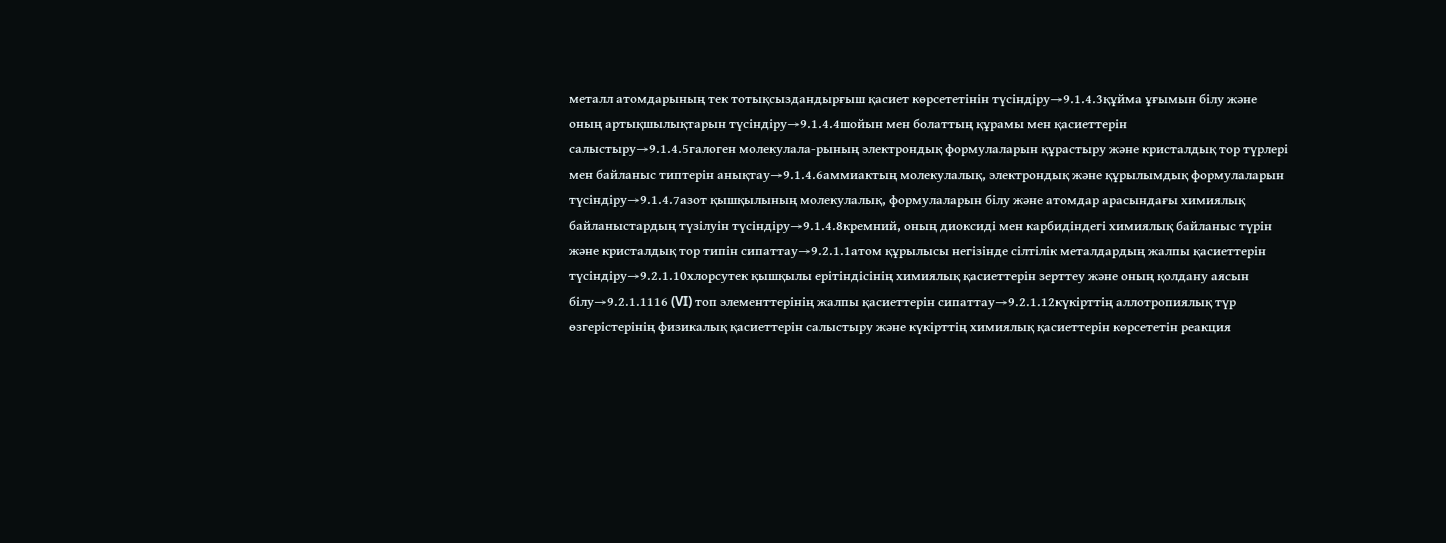металл атомдарының тек тотықсыздандырғыш қасиет көрсететінін түсіндіру→9.1.4.3құйма ұғымын білу және оның артықшылықтарын түсіндіру→9.1.4.4шойын мен болаттың құрамы мен қасиеттерін салыстыру→9.1.4.5галоген молекулала-рының электрондық формулаларын құрастыру және кристалдық тор түрлері мен байланыс типтерін анықтау→9.1.4.6аммиактың молекулалық, электрондық және құрылымдық формулаларын түсіндіру→9.1.4.7азот қышқылының молекулалық, формулаларын білу және атомдар арасындағы химиялық байланыстардың түзілуін түсіндіру→9.1.4.8кремний, оның диоксиді мен карбидіндегі химиялық байланыс түрін және кристалдық тор типін сипаттау→9.2.1.1атом құрылысы негізінде сілтілік металдардың жалпы қасиеттерін түсіндіру→9.2.1.10хлорсутек қышқылы ерітіндісінің химиялық қасиеттерін зерттеу және оның қолдану аясын білу→9.2.1.1116 (VI) топ элементтерінің жалпы қасиеттерін сипаттау→9.2.1.12күкірттің аллотропиялық түр өзгерістерінің физикалық қасиеттерін салыстыру және күкірттің химиялық қасиеттерін көрсететін реакция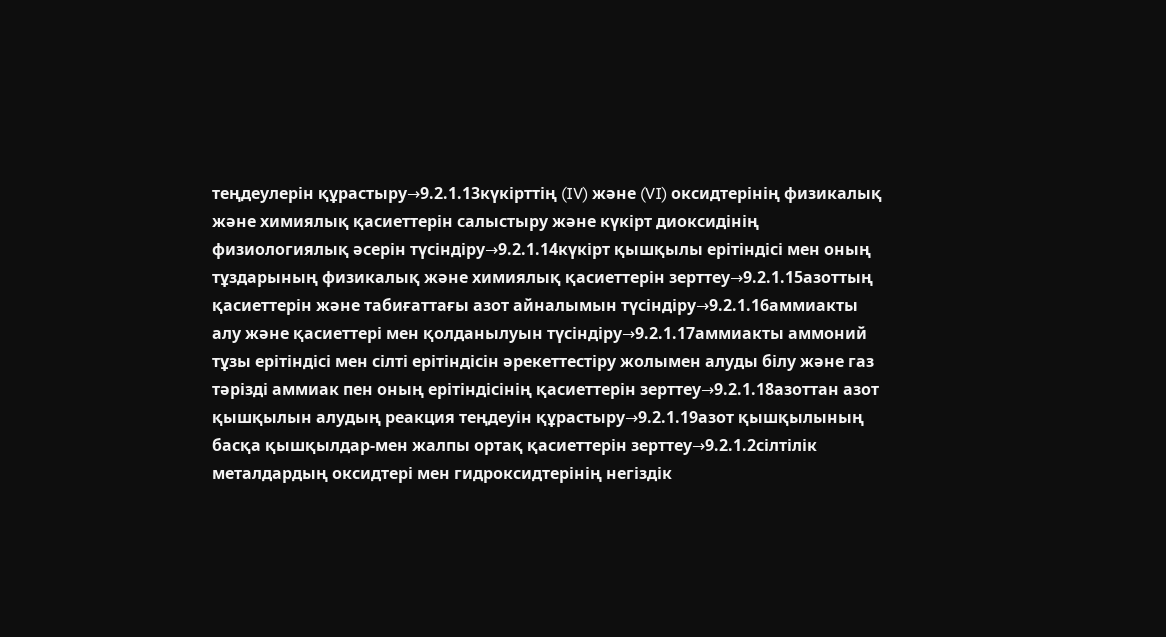теңдеулерін құрастыру→9.2.1.13күкірттің (IV) және (VI) оксидтерінің физикалық және химиялық қасиеттерін салыстыру және күкірт диоксидінің физиологиялық әсерін түсіндіру→9.2.1.14күкірт қышқылы ерітіндісі мен оның тұздарының физикалық және химиялық қасиеттерін зерттеу→9.2.1.15азоттың қасиеттерін және табиғаттағы азот айналымын түсіндіру→9.2.1.16аммиакты алу және қасиеттері мен қолданылуын түсіндіру→9.2.1.17аммиакты аммоний тұзы ерітіндісі мен сілті ерітіндісін әрекеттестіру жолымен алуды білу және газ тәрізді аммиак пен оның ерітіндісінің қасиеттерін зерттеу→9.2.1.18азоттан азот қышқылын алудың реакция теңдеуін құрастыру→9.2.1.19азот қышқылының басқа қышқылдар-мен жалпы ортақ қасиеттерін зерттеу→9.2.1.2сілтілік металдардың оксидтері мен гидроксидтерінің негіздік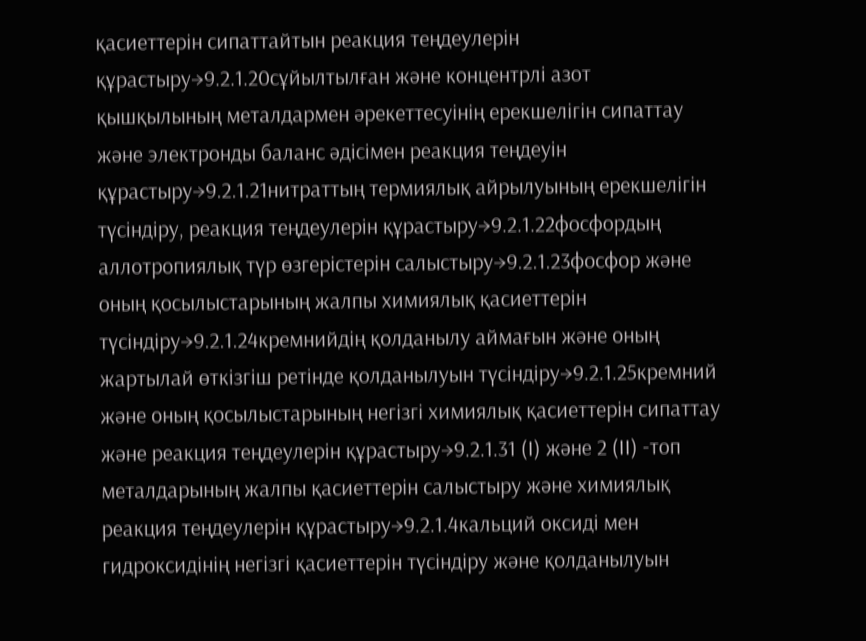қасиеттерін сипаттайтын реакция теңдеулерін құрастыру→9.2.1.20сұйылтылған және концентрлі азот қышқылының металдармен әрекеттесуінің ерекшелігін сипаттау және электронды баланс әдісімен реакция теңдеуін құрастыру→9.2.1.21нитраттың термиялық айрылуының ерекшелігін түсіндіру, реакция теңдеулерін құрастыру→9.2.1.22фосфордың аллотропиялық түр өзгерістерін салыстыру→9.2.1.23фосфор және оның қосылыстарының жалпы химиялық қасиеттерін түсіндіру→9.2.1.24кремнийдің қолданылу аймағын және оның жартылай өткізгіш ретінде қолданылуын түсіндіру→9.2.1.25кремний және оның қосылыстарының негізгі химиялық қасиеттерін сипаттау және реакция теңдеулерін құрастыру→9.2.1.31 (I) және 2 (IІ) -топ металдарының жалпы қасиеттерін салыстыру және химиялық реакция теңдеулерін құрастыру→9.2.1.4кальций оксиді мен гидроксидінің негізгі қасиеттерін түсіндіру және қолданылуын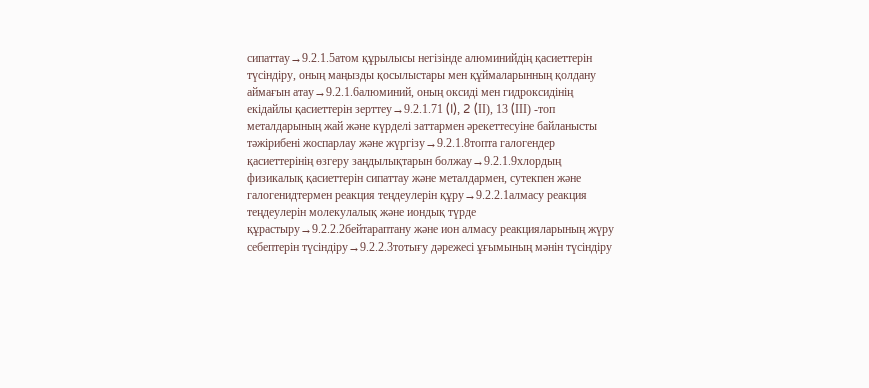сипаттау→9.2.1.5атом құрылысы негізінде алюминийдің қасиеттерін түсіндіру, оның маңызды қосылыстары мен құймаларынның қолдану аймағын атау→9.2.1.6алюминий, оның оксиді мен гидроксидінің екідайлы қасиеттерін зерттеу→9.2.1.71 (I), 2 (IІ), 13 (IІІ) -топ металдарының жай және күрделі заттармен әрекеттесуіне байланысты тәжірибені жоспарлау және жүргізу→9.2.1.8топта галогендер қасиеттерінің өзгеру заңдылықтарын болжау→9.2.1.9хлордың физикалық қасиеттерін сипаттау және металдармен, сутекпен және галогенидтермен реакция теңдеулерін құру→9.2.2.1алмасу реакция теңдеулерін молекулалық және иондық түрде құрастыру→9.2.2.2бейтараптану және ион алмасу реакцияларының жүру себептерін түсіндіру→9.2.2.3тотығу дәрежесі ұғымының мәнін түсіндіру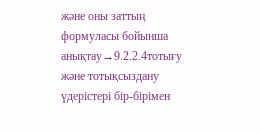және оны заттың формуласы бойынша анықтау→9.2.2.4тотығу және тотықсыздану үдерістері бір-бірімен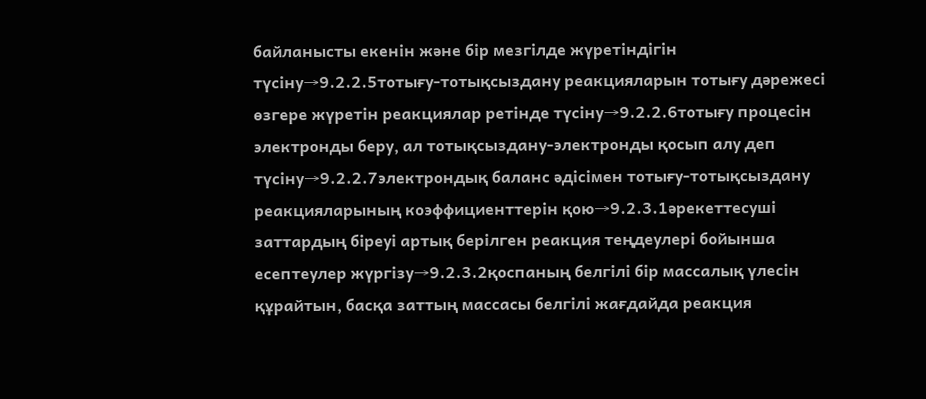байланысты екенін және бір мезгілде жүретіндігін түсіну→9.2.2.5тотығу-тотықсыздану реакцияларын тотығу дәрежесі өзгере жүретін реакциялар ретінде түсіну→9.2.2.6тотығу процесін электронды беру, ал тотықсыздану-электронды қосып алу деп түсіну→9.2.2.7электрондық баланс әдісімен тотығу-тотықсыздану реакцияларының коэффициенттерін қою→9.2.3.1әрекеттесуші заттардың біреуі артық берілген реакция теңдеулері бойынша есептеулер жүргізу→9.2.3.2қоспаның белгілі бір массалық үлесін құрайтын, басқа заттың массасы белгілі жағдайда реакция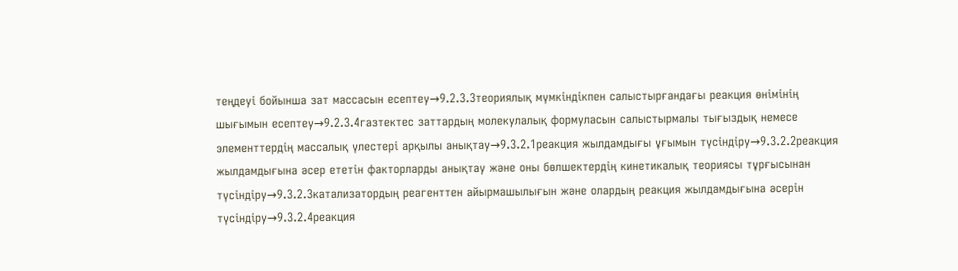теңдеуі бойынша зат массасын есептеу→9.2.3.3теориялық мүмкіндікпен салыстырғандағы реакция өнімінің шығымын есептеу→9.2.3.4газтектес заттардың молекулалық формуласын салыстырмалы тығыздық немесе элементтердің массалық үлестері арқылы анықтау→9.3.2.1реакция жылдамдығы ұғымын түсіндіру→9.3.2.2реакция жылдамдығына әсер ететін факторларды анықтау және оны бөлшектердің кинетикалық теориясы тұрғысынан түсіндіру→9.3.2.3катализатордың реагенттен айырмашылығын және олардың реакция жылдамдығына әсерін түсіндіру→9.3.2.4реакция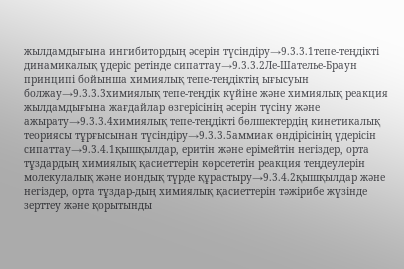жылдамдығына ингибитордың әсерін түсіндіру→9.3.3.1тепе-теңдікті динамикалық үдеріс ретінде сипаттау→9.3.3.2Ле-Шателье-Браун принципі бойынша химиялық тепе-теңдіктің ығысуын болжау→9.3.3.3химиялық тепе-теңдік күйіне және химиялық реакция жылдамдығына жағдайлар өзгерісінің әсерін түсіну және ажырату→9.3.3.4химиялық тепе-теңдікті бөлшектердің кинетикалық теориясы тұрғысынан түсіндіру→9.3.3.5аммиак өндірісінің үдерісін сипаттау→9.3.4.1қышқылдар, еритін және ерімейтін негіздер, орта тұздардың химиялық қасиеттерін көрсететін реакция теңдеулерін молекулалық және иондық түрде құрастыру→9.3.4.2қышқылдар және негіздер, орта тұздар-дың химиялық қасиеттерін тәжірибе жүзінде зерттеу және қорытынды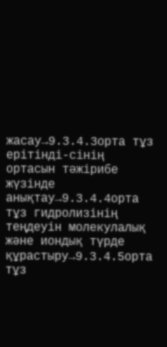жасау→9.3.4.3орта тұз ерітінді-сінің ортасын тәжірибе жүзінде анықтау→9.3.4.4орта тұз гидролизінің теңдеуін молекулалық және иондық түрде құрастыру→9.3.4.5орта тұз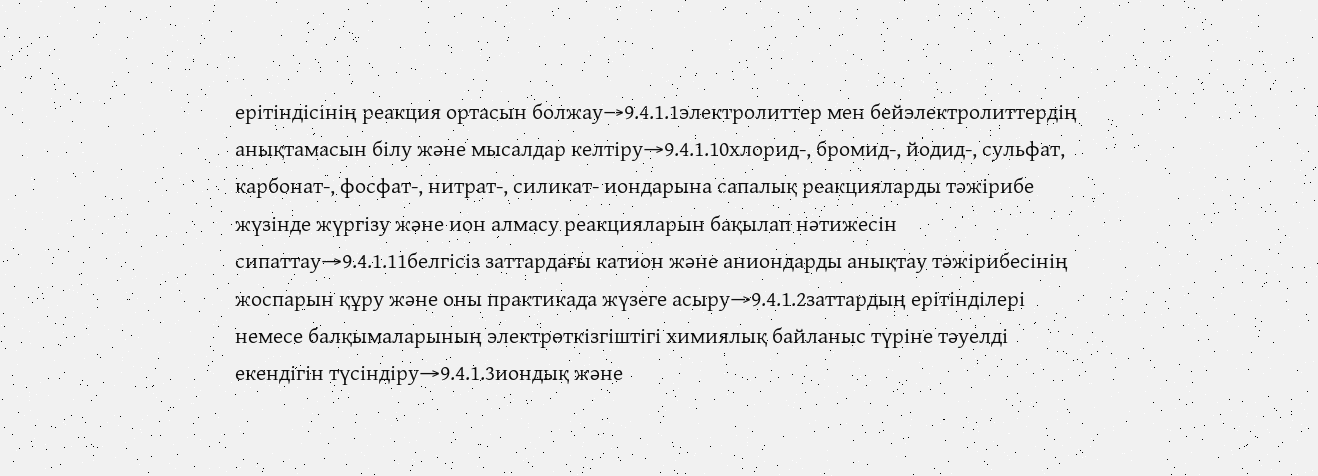ерітіндіcінің реакция ортасын болжау→9.4.1.1электролиттер мен бейэлектролиттердің анықтамасын білу және мысалдар келтіру→9.4.1.10хлорид-, бромид-, йодид-, сульфат, карбонат-, фосфат-, нитрат-, силикат- иондарына сапалық реакцияларды тәжірибе жүзінде жүргізу және ион алмасу реакцияларын бақылап нәтижесін сипаттау→9.4.1.11белгісіз заттардағы катион және аниондарды анықтау тәжірибесінің жоспарын құру және оны практикада жүзеге асыру→9.4.1.2заттардың ерітінділері немесе балқымаларының электрөткізгіштігі химиялық байланыс түріне тәуелді екендігін түсіндіру→9.4.1.3иондық және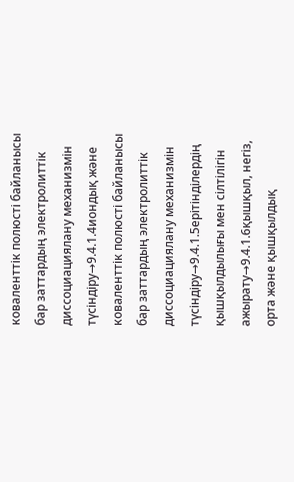коваленттік полюсті байланысы бар заттардың электролиттік диссоциациялану механизмін түсіндіру→9.4.1.4иондық және коваленттік полюсті байланысы бар заттардың электролиттік диссоциациялану механизмін түсіндіру→9.4.1.5ерітінділердің қышқылдылығы мен сілтілігін ажырату→9.4.1.6қышқыл, негіз, орта және қышқылдық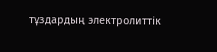тұздардың электролиттік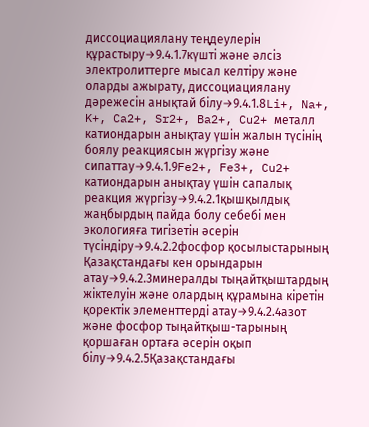диссоциациялану теңдеулерін құрастыру→9.4.1.7күшті және әлсіз электролиттерге мысал келтіру және оларды ажырату, диссоциациялану дәрежесін анықтай білу→9.4.1.8Li+, Na+, K+, Ca2+, Sr2+, Ba2+, Cu2+ металл катиондарын анықтау үшін жалын түсінің боялу реакциясын жүргізу және сипаттау→9.4.1.9Fe2+, Fe3+, Cu2+ катиондарын анықтау үшін сапалық реакция жүргізу→9.4.2.1қышқылдық жаңбырдың пайда болу себебі мен экологияға тигізетін әсерін түсіндіру→9.4.2.2фосфор қосылыстарының Қазақстандағы кен орындарын атау→9.4.2.3минералды тыңайтқыштардың жіктелуін және олардың құрамына кіретін қоректік элементтерді атау→9.4.2.4азот және фосфор тыңайтқыш-тарының қоршаған ортаға әсерін оқып білу→9.4.2.5Қазақстандағы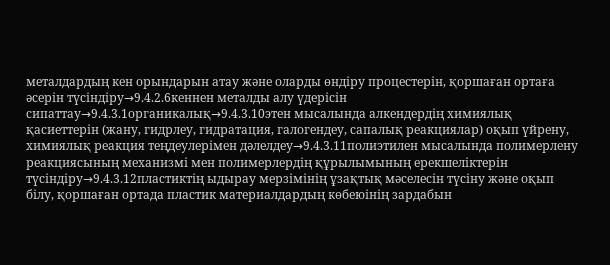металдардың кен орындарын атау және оларды өндіру процестерін, қоршаған ортаға әсерін түсіндіру→9.4.2.6кеннен металды алу үдерісін сипаттау→9.4.3.1органикалық→9.4.3.10этен мысалында алкендердің химиялық қасиеттерін (жану, гидрлеу, гидратация, галогендеу, сапалық реакциялар) оқып үйрену, химиялық реакция теңдеулерімен дәлелдеу→9.4.3.11полиэтилен мысалында полимерлену реакциясының механизмі мен полимерлердің құрылымының ерекшеліктерін түсіндіру→9.4.3.12пластиктің ыдырау мерзімінің ұзақтық мәселесін түсіну және оқып білу, қоршаған ортада пластик материалдардың көбеюінің зардабын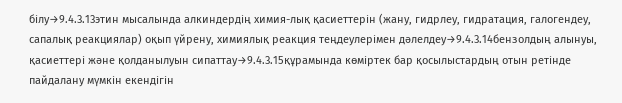білу→9.4.3.13этин мысалында алкиндердің химия-лық қасиеттерін (жану, гидрлеу, гидратация, галогендеу, сапалық реакциялар) оқып үйрену, химиялық реакция теңдеулерімен дәлелдеу→9.4.3.14бензолдың алынуы, қасиеттері және қолданылуын сипаттау→9.4.3.15құрамында көміртек бар қосылыстардың отын ретінде пайдалану мүмкін екендігін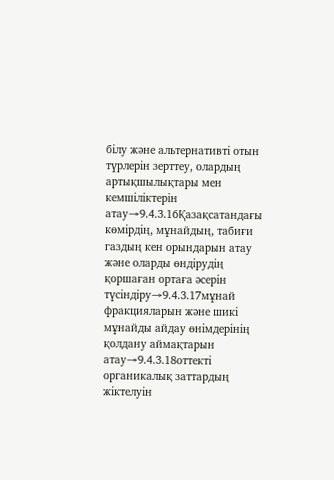білу және альтернативті отын түрлерін зерттеу, олардың артықшылықтары мен кемшіліктерін атау→9.4.3.16Қазақсатандағы көмірдің, мұнайдың, табиғи газдың кен орындарын атау және оларды өндірудің қоршаған ортаға әсерін түсіндіру→9.4.3.17мұнай фракцияларын және шикі мұнайды айдау өнімдерінің қолдану аймақтарын атау→9.4.3.18оттекті органикалық заттардың жіктелуін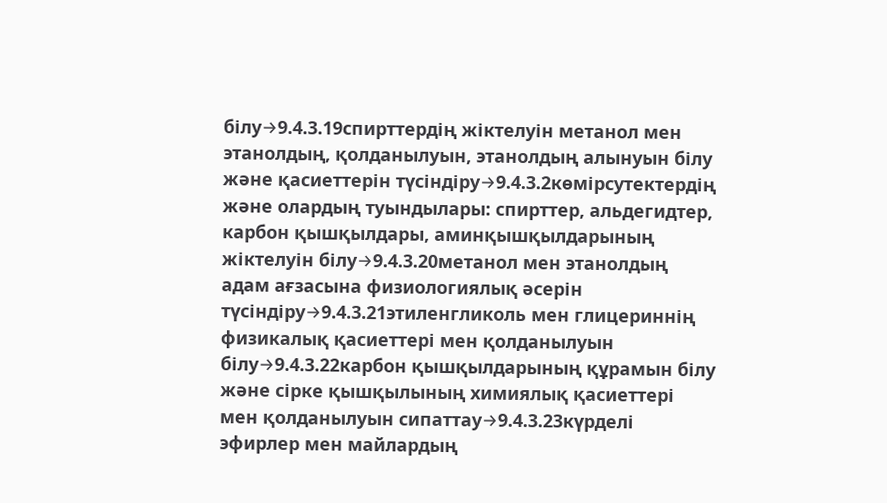білу→9.4.3.19спирттердің жіктелуін метанол мен этанолдың, қолданылуын, этанолдың алынуын білу және қасиеттерін түсіндіру→9.4.3.2көмірсутектердің және олардың туындылары: спирттер, альдегидтер, карбон қышқылдары, аминқышқылдарының жіктелуін білу→9.4.3.20метанол мен этанолдың адам ағзасына физиологиялық әсерін түсіндіру→9.4.3.21этиленгликоль мен глицериннің физикалық қасиеттері мен қолданылуын білу→9.4.3.22карбон қышқылдарының құрамын білу және сірке қышқылының химиялық қасиеттері мен қолданылуын сипаттау→9.4.3.23күрделі эфирлер мен майлардың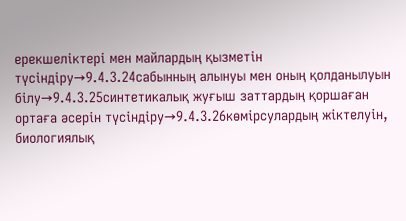ерекшеліктері мен майлардың қызметін түсіндіру→9.4.3.24сабынның алынуы мен оның қолданылуын білу→9.4.3.25синтетикалық жуғыш заттардың қоршаған ортаға әсерін түсіндіру→9.4.3.26көмірсулардың жіктелуін, биологиялық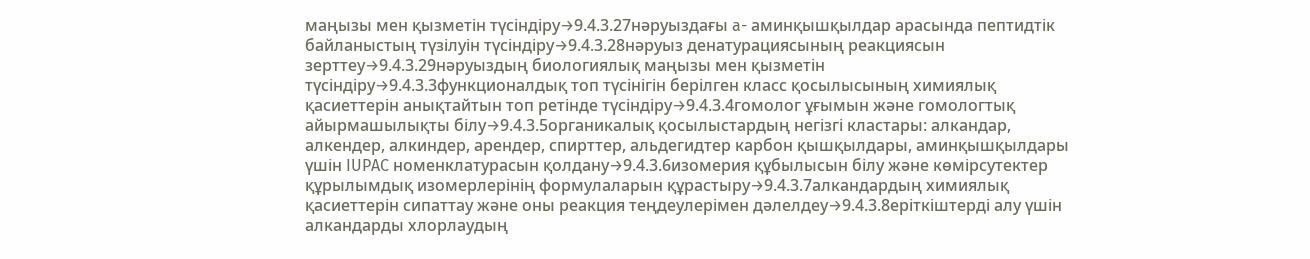маңызы мен қызметін түсіндіру→9.4.3.27нәруыздағы a- аминқышқылдар арасында пептидтік байланыстың түзілуін түсіндіру→9.4.3.28нәруыз денатурациясының реакциясын зерттеу→9.4.3.29нәруыздың биологиялық маңызы мен қызметін түсіндіру→9.4.3.3функционалдық топ түсінігін берілген класс қосылысының химиялық қасиеттерін анықтайтын топ ретінде түсіндіру→9.4.3.4гомолог ұғымын және гомологтық айырмашылықты білу→9.4.3.5органикалық қосылыстардың негізгі кластары: алкандар, алкендер, алкиндер, арендер, спирттер, альдегидтер карбон қышқылдары, аминқышқылдары үшін IUPAC номенклатурасын қолдану→9.4.3.6изомерия құбылысын білу және көмірсутектер құрылымдық изомерлерінің формулаларын құрастыру→9.4.3.7алкандардың химиялық қасиеттерін сипаттау және оны реакция теңдеулерімен дәлелдеу→9.4.3.8еріткіштерді алу үшін алкандарды хлорлаудың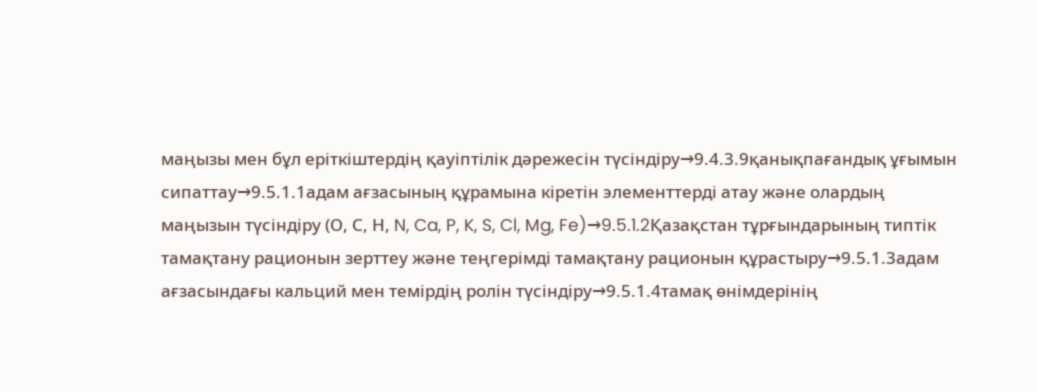маңызы мен бұл еріткіштердің қауіптілік дәрежесін түсіндіру→9.4.3.9қанықпағандық ұғымын сипаттау→9.5.1.1адам ағзасының құрамына кіретін элементтерді атау және олардың маңызын түсіндіру (О, С, Н, N, Ca, P, K, S, Cl, Mg, Fe)→9.5.1.2Қазақстан тұрғындарының типтік тамақтану рационын зерттеу және теңгерімді тамақтану рационын құрастыру→9.5.1.3адам ағзасындағы кальций мен темірдің ролін түсіндіру→9.5.1.4тамақ өнімдерінің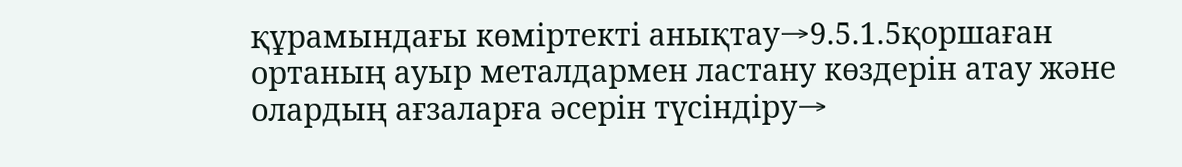құрамындағы көміртекті анықтау→9.5.1.5қоршаған ортаның ауыр металдармен ластану көздерін атау және олардың ағзаларға әсерін түсіндіру→